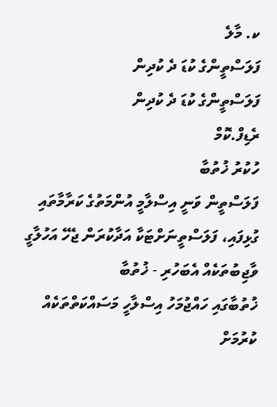ކ. މާލެ
ފަލަސްތީންގެ ކުޑަ ދެ ކުދިން
ފަލަސްތީންގެ ކުޑަ ދެ ކުދިން
ރެޑިފް.ކޮމް
ހުކުރު ޚުތުބާ
ފަލަސްތީން ވަނީ އިސްލާމީ އުންމަތުގެ ކަރާމާތައި ގުޅިފައި، ފަލަސްތީނަށްޓަކާ އަދާކުރަން ޖެހޭ އަހުލާގީ ވާޖިބުތަކެއް އެބަހުރި - ޚުތުބާ
ޚުތުބާގައި ހައްޖުމަހު އިސްލާހީ މަސައްކަތްތަކެއް ކުރުމަށް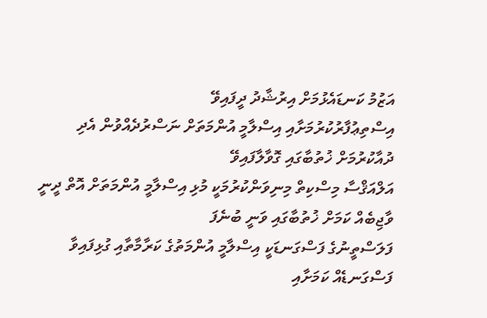އަޒުމު ކަނޑައެޅުމަށް އިރުޝާދު ދީފައިވޭ
އިސްތިޢުފާރުކުރުމަށާއި އިސްލާމީ އުންމަތަށް ނަސްރުދެއްވުން އެދި ދުއާކުރުމަށް ޚުތުބާގައި ގޮވާލާފައިވޭ
އަލްއަޤްސާ މިސްކިތް މިނިވަންކުރުމަކީ މުޅި އިސްލާމީ އުންމަތަށް އޮތް ދީނީ ވާޖިބެއް ކަމަށް ޚުތުބާގައި ވަނީ ބުނެފަ
ފަލަސްތީނުގެ ފަސްގަނޑަކީ އިސްލާމީ އުންމަތުގެ ކަރާމާތާއި ގުޅިފައިވާ ފަސްގަނޑެއް ކަމަށާއި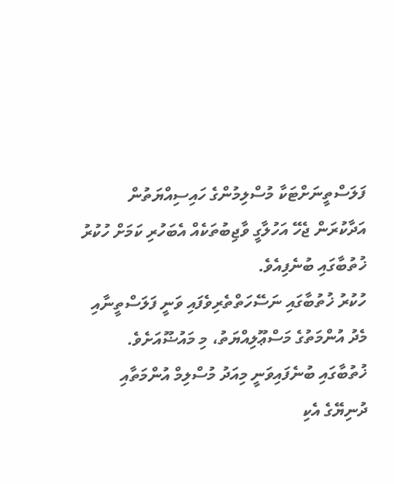ފަލަސްތީނަށްޓަކާ މުސްލިމުންގެ ހައިސިއްޔަތުން އަދާކުރަން ޖެހޭ އަހުލާގީ ވާޖިބުތަކެއް އެބަހުރި ކަމަށް ހުކުރު ޚުތުބާގައި ބުނެފިއެވެ.
ހުކުރު ޚުތުބާގައި ނަސޭހަތްތެރިވެފައި ވަނީ ފަލަސްތީނާއި މެދު އުންމަތުގެ މަސްޢޫލިއްޔަތު، މި މައުޟޫއަށެވެ. ޚުތުބާގައި ބުނެފައިވަނީ މިއަދު މުސްލިމް އުންމަތާއި ދުނިޔޭގެ އެކި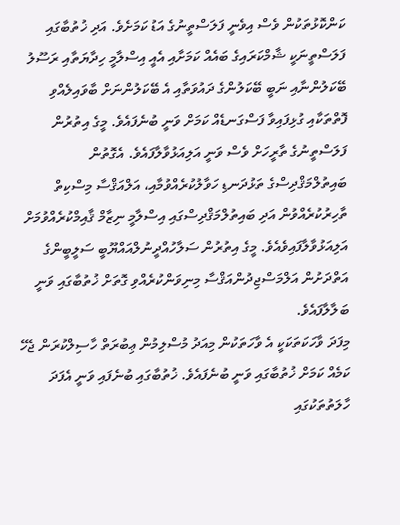ކަންކޮޅުތަކުން ވެސް އިވެނީ ފަލަސްތީނުގެ އަޑު ކަމަށެވެ. އަދި ޚުތުބާގައި ފަލަސްތީނަކީ ޝާމްކަރައިގެ ބައެއް ކަމަށާއި އެއީ އިސްލާމީ ހިދާޔަތާއި ރަސޫލު ބޭކަލުންނާއި ނަބީ ބޭކަލުންގެ ދައުވަތާއި އެ ބޭކަލުންނަށް ބާވައިލެއްވި ފޮތްތަކާއި ގުޅިފައިވާ ފަސްގަނޑެއް ކަމަށް ވަނީ ބުނެފައެވެ. މީގެ އިތުރުން ފަލަސްތީނުގެ ތާރީހަށް ވެސް ވަނީ އަލިއަޅުވާލާފައެވެ. އެގޮތުން ބައިތުލްމަޤްދިސްގެ ތަޅުދަނޑި ހަވާލުކުރެއްވުމާއި، އަލްއަޤްސާ މިސްކިތް ތާހިރުކުރެއްވުން އަދި ބައިތުލްމަޤްދިސްގައި އިސްލާމީ ނިޒާމް ޤާއިމްކުރެއްވުމަށް އަލިއަޅުވާލާފައިވެއެވެ. މީގެ އިތުރުން ސަލާހުއްދީނުލްއައްޔޫބީ ސަލީބީންގެ އަތްދަށުން އަލްމަސްޖިދުންއަޤްސާ މިނިވަންކުރެއްވި ގޮތަށް ޚުތުބާގައި ވަނީ ބަލާލާފައެވެ.
މިފަދަ ވާހަކަތަކަކީ އެ ވާހަތަކުން މިއަދު މުސްލިމުން ޢިބުރަތް ހާސިލްކުރަން ޖެހޭ ކަމެއް ކަމަށް ޚުތުބާގައި ވަނީ ބުނެފައެވެ. ޚުތުބާގައި ބުނެފައި ވަނީ އެފަދަ ހާލަތުތަކުގައި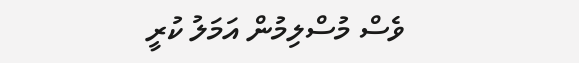ވެސް މުސްލިމުން އަމަލު ކުރީ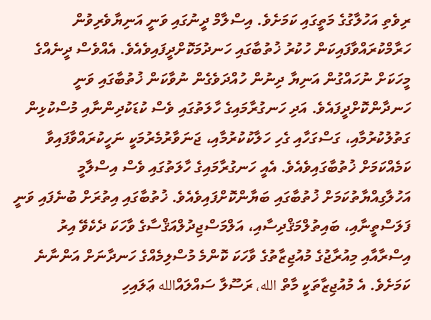ރިވެތި އަހުލާގުގެ މަތީގައި ކަމަށެވެ. އިސްލާމް ދީނުގައި ވަނީ އަނިޔާވެރިވުން ހަރާމްކުރައްވާފައިކަން ހުކުރު ޚުތުބާގައި ހަނދުމަކޮށްދީފައިވެއެވެ. އެއްވެސް ދީނެއްގެ މީހަކަށް ނުހައްގުން އަނިޔާ ދިނުން ހުއްދަވެގެން ނުވާކަން ޚުތުބާގައި ވަނީ ހަނދާންކޮށްދީފައެވެ. އަދި ހަނގުރާމައިގެ ހާލަތުގައި ވެސް ކުޑަކުދިންނާއި މުސްކުޅިން ގަތުލުކުރުމާއި، ގަސްގަހާއި ގެހި ހަލާކުކުރުމާއި، ޖަނަވާރުމެރުމަކީ ނަހީކުރައްވާފައިވާ ކަމެއްކަމަށް ޚުތުބާގައިވެއެވެ. އެއީ ހަނގުރާމައިގެ ހާލަތުގައި ވެސް އިސްލާމީ އަހުލާގިއްޔާތުކަމަށް ޚުތުބާގައި ބަޔާންކޮށްފައިވެއެވެ. ޚުތުބާގައި އިތުރަށް ބުނެފައި ވަނީ ފަލަސްތީނާއި، ބައިތުލްމަޤްދިސާއި، އަލްމަސްޖިދުލްއަޤްސާގެ ވާހަކަ ދެކެވޭ އިރު އިސްރާއާއި މިއުރާޖުގެ މުއުޖިޒާތުގެ ވާހަކަ ކޮންމެ މުސްލިމެއްގެ ހަނދާނަށް އަންނާނެ ކަމަށެވެ. އެ މުއުޖިޒާތަކީ މާތް الله، ރަސޫލާ ސައްލައްالله ޢަލައިހި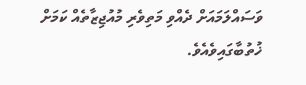ވަސައްލަމައަށް ދެއްވި މަތިވެރި މުއުޖިޒާތެއް ކަމަށް ޚުތުބާގައިވެއެވެ.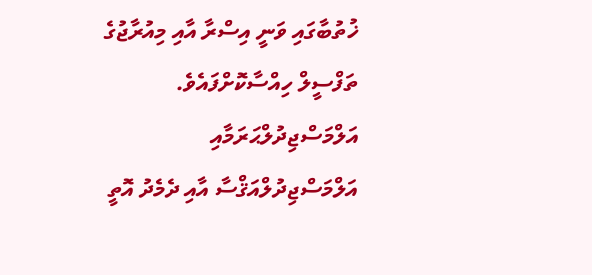ޚުތުބާގައި ވަނީ އިސްރާ އާއި މިއުރާޖުގެ ތަފްސީލް ހިއްސާކޮށްފައެވެ.
އަލްމަސްޖިދުލްޙަރަމާއި އަލްމަސްޖިދުލްއަޤްސާ އާއި ދެމެދު އޮތީ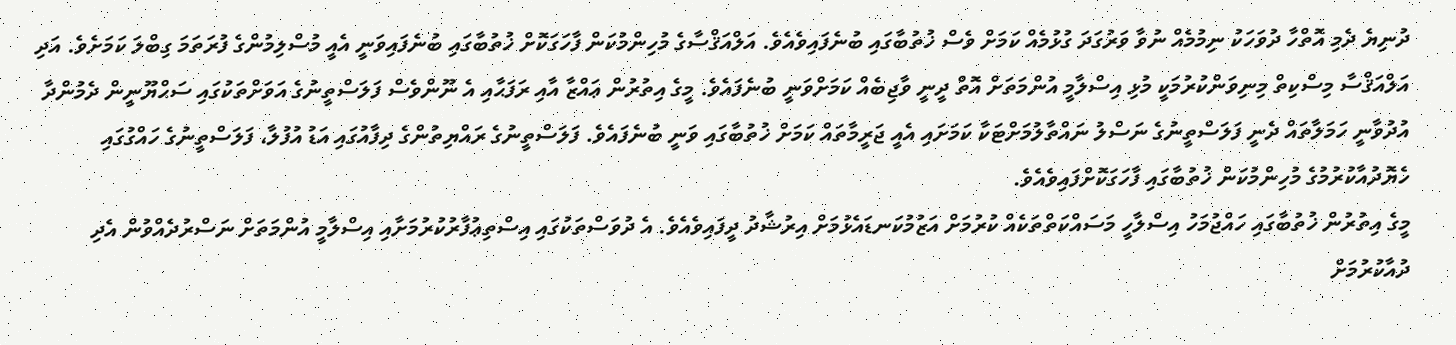ދުނިޔެ ދެމި އޮތްހާ ދުވަހަކު ނިމުމެއް ނުވާ ވަރުގަދަ ގުޅުމެއް ކަމަށް ވެސް ޚުތުބާގައި ބުނެފައިވެއެވެ. އަލްއަޤްސާގެ މުހިންމުކަން ފާހަގަކޮށް ޚުތުބާގައި ބުނެފައިވަނީ އެއީ މުސްލިމުންގެ ފުރަތަމަ ގިބްލަ ކަމަށެވެ. އަދި އަލްއަޤްސާ މިސްކިތް މިނިވަންކުރުމަކީ މުޅި އިސްލާމީ އުންމަތަށް އޮތް ދީނީ ވާޖިބެއް ކަމަށްވަނީ ބުނެފައެވެ. މީގެ އިތުރުން ޢައްޒާ އާއި ރަފަޙާއި އެ ނޫންވެސް ފަލަސްތީނުގެ އަވަށްތަކުގައި ސަޙްޔޫނީން ދެމުންދާ އުދުވާނީ ހަމަލާތައް ދެނީ ފަލަސްތީނުގެ ނަސްލު ނައްތާލުމަށްޓަކާ ކަމަށައި އެއީ ޖަރީމާތައް ކަމަށް ޚުތުބާގައި ވަނީ ބުނެފައެވެ. ފަލަސްތީނުގެ ރައްޔިތުންގެ ދިފާއުގައި އަޑު އުފުލާ، ފަލަސްތީނުގެ ހައްގުގައި ހެޔޮދުއާކުރުމުގެ މުހިންމުކަން ޚުތުބާގައި ފާހަގަކޮށްފައިވެއެވެ.
މީގެ އިތުރުން ޚުތުބާގައި ހައްޖުމަހު އިސްލާހީ މަސައްކަތްތަކެއް ކުރުމަށް އަޒުމުކަނޑައެޅުމަށް އިރުޝާދު ދީފައިވެއެވެ. އެ ދުވަސްތަކުގައި އިސްތިޢުފާރުކުރުމަށާއި އިސްލާމީ އުންމަތަށް ނަސްރުދެއްވުން އެދި ދުއާކުރުމަށް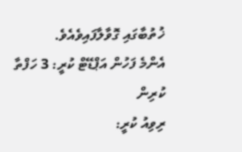ޚުތުބާގައި ގޮވާލާފައިވެއެވެ.
އެންމެ ފަހުން އަޕްޑޭޓް ކުރީ: 3 ހަފްތާ ކުރިން
ރިވިއު ކުރީ: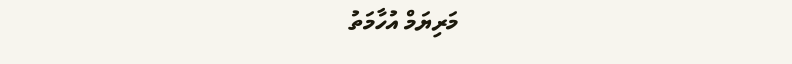މަރިޔަމް އުހާމަތު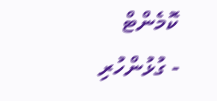ކޮމެންޓް
- ގުޅުންހުރި